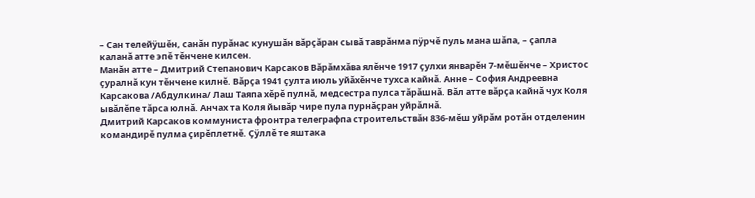– Сан телейÿшĕн, санăн пурăнас кунушăн вăрçăран сывă таврăнма пÿрчĕ пуль мана шăпа, – çапла каланă атте эпĕ тĕнчене килсен.
Манăн атте – Дмитрий Степанович Карсаков Вăрăмхăва ялĕнче 1917 çулхи январĕн 7-мĕшĕнче – Христос çуралнă кун тĕнчене килнĕ. Вăрçа 1941 çулта июль уйăхĕнче тухса кайнă. Анне – София Андреевна Карсакова /Абдулкина/ Лаш Таяпа хĕрĕ пулнă, медсестра пулса тăрăшнă. Вăл атте вăрçа кайнă чух Коля ывăлĕпе тăрса юлнă. Анчах та Коля йывăр чире пула пурнăçран уйрăлнă.
Дмитрий Карсаков коммуниста фронтра телеграфпа строительствăн 836-мĕш уйрăм ротăн отделенин командирĕ пулма çирĕплетнĕ. Çÿллĕ те яштака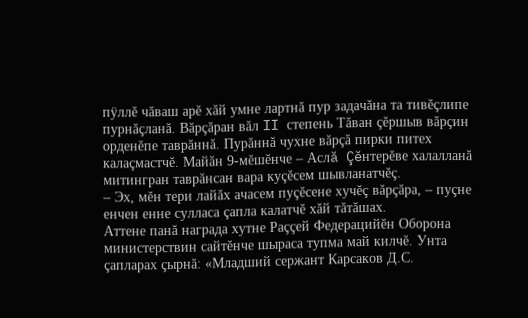пÿллĕ чăваш арĕ хăй умне лартнă пур задачăна та тивĕçлипе пурнăçланă. Вăрçăран вăл II степень Тăван çĕршыв вăрçин орденĕпе таврăннă. Пурăннă чухне вăрçă пирки питех калаçмастчĕ. Майăн 9-мĕшĕнче – Аслă Çĕнтерĕве халалланă митингран таврăнсан вара куçĕсем шывланатчĕç.
– Эх, мĕн тери лайăх ачасем пуçĕсене хучĕç вăрçăра, – пуçне енчен енне сулласа çапла калатчĕ хăй тăтăшах.
Аттене панă награда хутне Раççей Федерацийĕн Оборона министерствин сайтĕнче шыраса тупма май килчĕ. Унта çапларах çырнă: «Младший сержант Карсаков Д.С.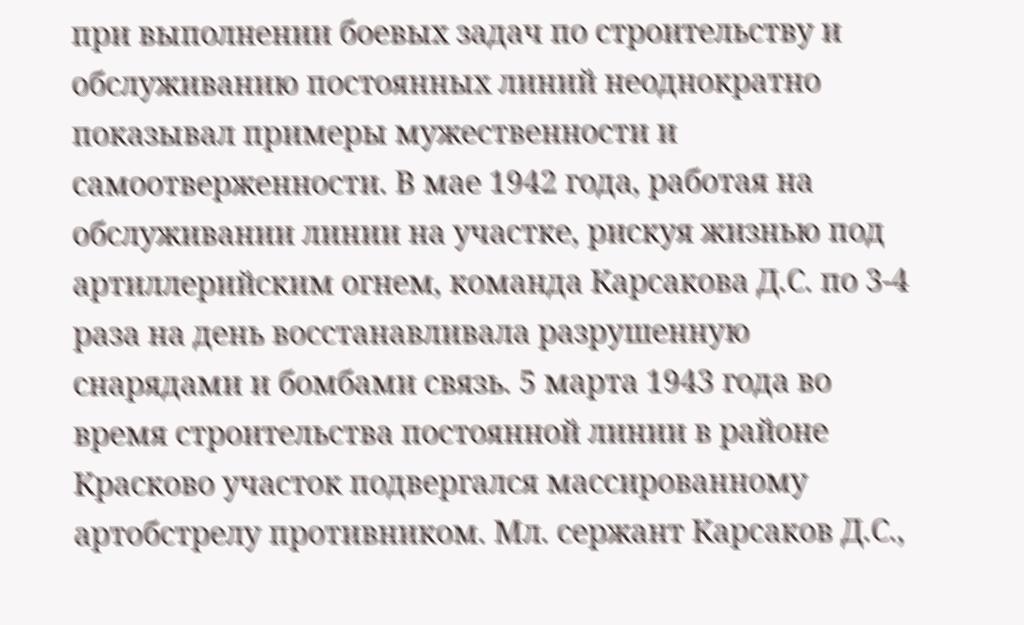при выполнении боевых задач по строительству и обслуживанию постоянных линий неоднократно показывал примеры мужественности и самоотверженности. В мае 1942 года, работая на обслуживании линии на участке, рискуя жизнью под артиллерийским огнем, команда Карсакова Д.С. по 3-4 раза на день восстанавливала разрушенную снарядами и бомбами связь. 5 марта 1943 года во время строительства постоянной линии в районе Красково участок подвергался массированному артобстрелу противником. Мл. сержант Карсаков Д.С.,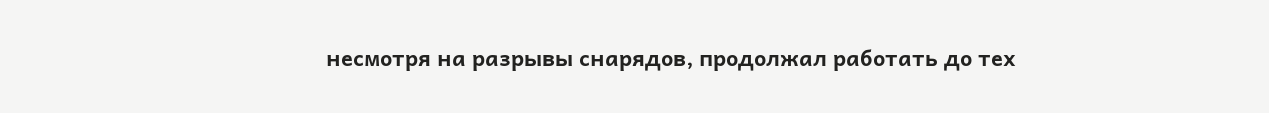несмотря на разрывы снарядов, продолжал работать до тех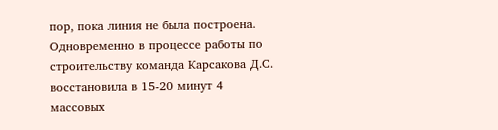пор, пока линия не была построена. Одновременно в процессе работы по строительству команда Карсакова Д.С. восстановила в 15-20 минут 4 массовых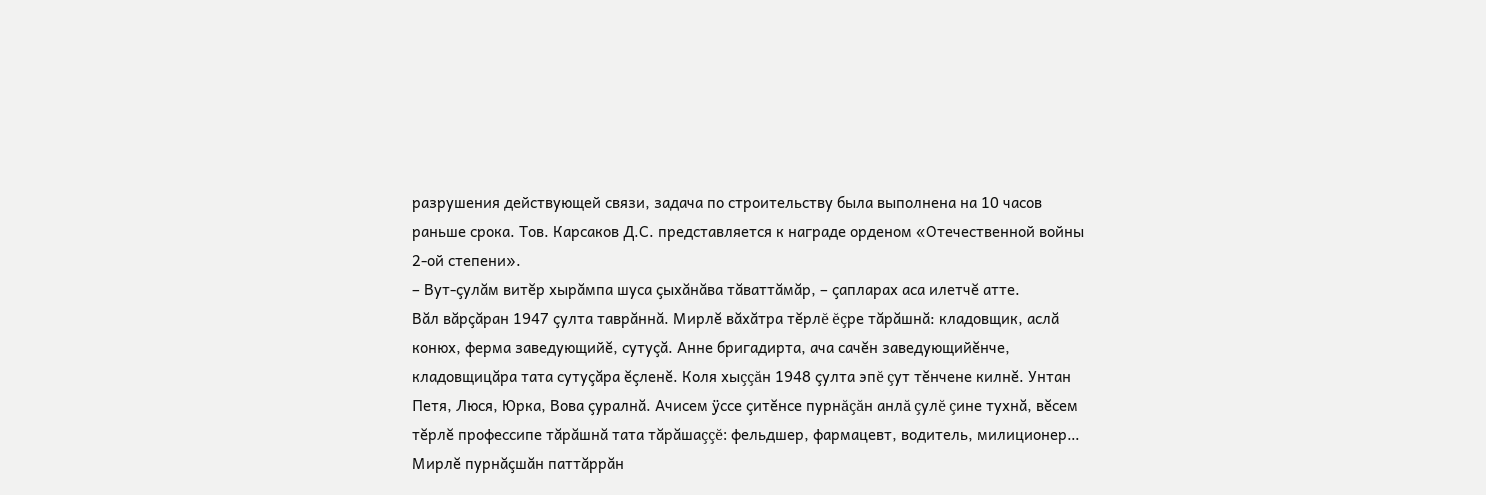разрушения действующей связи, задача по строительству была выполнена на 10 часов раньше срока. Тов. Карсаков Д.С. представляется к награде орденом «Отечественной войны 2-ой степени».
– Вут-çулăм витĕр хырăмпа шуса çыхăнăва тăваттăмăр, – çапларах аса илетчĕ атте.
Вăл вăрçăран 1947 çулта таврăннă. Мирлĕ вăхăтра тĕрлĕ ĕçре тăрăшнă: кладовщик, аслă конюх, ферма заведующийĕ, сутуçă. Анне бригадирта, ача сачĕн заведующийĕнче, кладовщицăра тата сутуçăра ĕçленĕ. Коля хыççăн 1948 çулта эпĕ çут тĕнчене килнĕ. Унтан Петя, Люся, Юрка, Вова çуралнă. Ачисем ÿссе çитĕнсе пурнăçăн анлă çулĕ çине тухнă, вĕсем тĕрлĕ профессипе тăрăшнă тата тăрăшаççĕ: фельдшер, фармацевт, водитель, милиционер…
Мирлĕ пурнăçшăн паттăррăн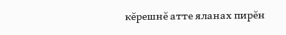кĕрешнĕ атте яланах пирĕн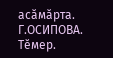асăмăрта.
Г.ОСИПОВА.
Тĕмер.